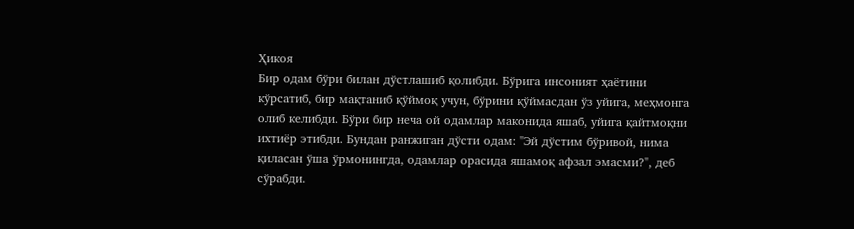Ҳикоя
Бир одам бўри билан дўстлашиб қолибди. Бўрига инсоният ҳаётини кўрсатиб, бир мақтаниб қўймоқ учун, бўрини қўймасдан ўз уйига, меҳмонга олиб келибди. Бўри бир неча ой одамлар маконида яшаб, уйига қайтмоқни ихтиёр этибди. Бундан ранжиган дўсти одам: "Эй дўстим бўривой, нима қиласан ўша ўрмонингда, одамлар орасида яшамоқ афзал эмасми?", деб сўрабди.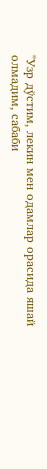"Узр дўстим, лекин мен одамлар орасида яшай олмадим, сабаби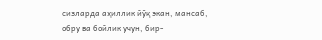сизларда аҳиллик йўқ экан, мансаб, обру ва бойлик учун, бир-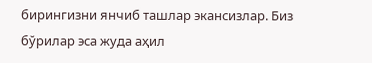бирингизни янчиб ташлар экансизлар. Биз бўрилар эса жуда аҳил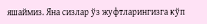яшаймиз. Яна сизлар ўз жуфтларингизга кўп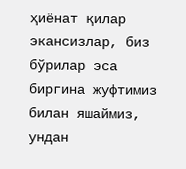ҳиёнат қилар экансизлар, биз бўрилар эса биргина жуфтимиз билан яшаймиз, ундан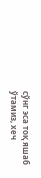сўнг эса тоқ яшаб ўтамиз, хеч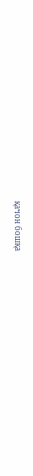қачон бошқа